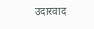उदारवाद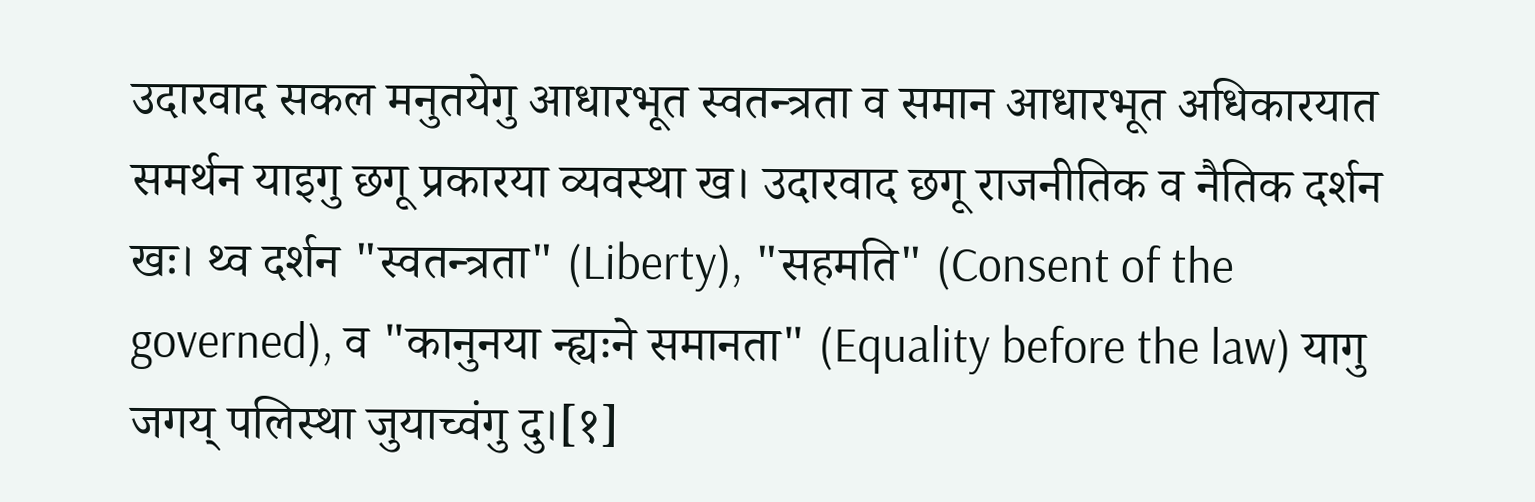उदारवाद सकल मनुतयेगु आधारभूत स्वतन्त्रता व समान आधारभूत अधिकारयात समर्थन याइगु छगू प्रकारया व्यवस्था ख। उदारवाद छगू राजनीतिक व नैतिक दर्शन खः। थ्व दर्शन "स्वतन्त्रता" (Liberty), "सहमति" (Consent of the governed), व "कानुनया न्ह्यःने समानता" (Equality before the law) यागु जगय् पलिस्था जुयाच्वंगु दु।[१]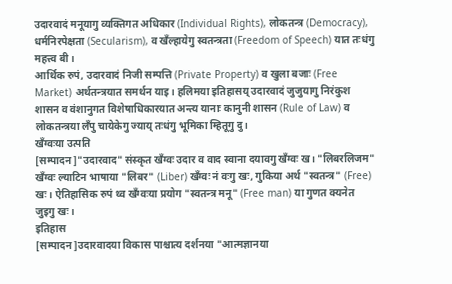उदारवादं मनूयागु व्यक्तिगत अधिकार (Individual Rights), लोकतन्त्र (Democracy), धर्मनिरपेक्षता (Secularism), व खँल्हायेगु स्वतन्त्रता (Freedom of Speech) यात तःधंगु महत्त्व बी।
आर्थिक रुपं, उदारवादं निजी सम्पत्ति (Private Property) व खुला बजाः (Free Market) अर्थतन्त्रयात समर्थन याइ। हलिमया इतिहासय् उदारवादं जुजुयागु निरंकुश शासन व वंशानुगत विशेषाधिकारयात अन्त्य यानाः कानुनी शासन (Rule of Law) व लोकतन्त्रया लँपु चायेकेगु ज्याय् तःधंगु भूमिका म्हितूगु दु।
खँग्वःया उत्पति
[सम्पादन]"उदारवाद" संस्कृत खँग्वः उदार व वाद स्वाना दयावगु खँग्वः ख। "लिबरलिजम" खँग्वः ल्याटिन भाषाया "लिबर" (Liber) खँग्वः नं वःगु खः, गुकिया अर्थ "स्वतन्त्र" (Free) खः। ऐतिहासिक रुपं थ्व खँग्वःया प्रयोग "स्वतन्त्र मनू" (Free man) या गुणत क्यनेत जुइगु खः।
इतिहास
[सम्पादन]उदारवादया विकास पाश्चात्य दर्शनया "आत्मज्ञानया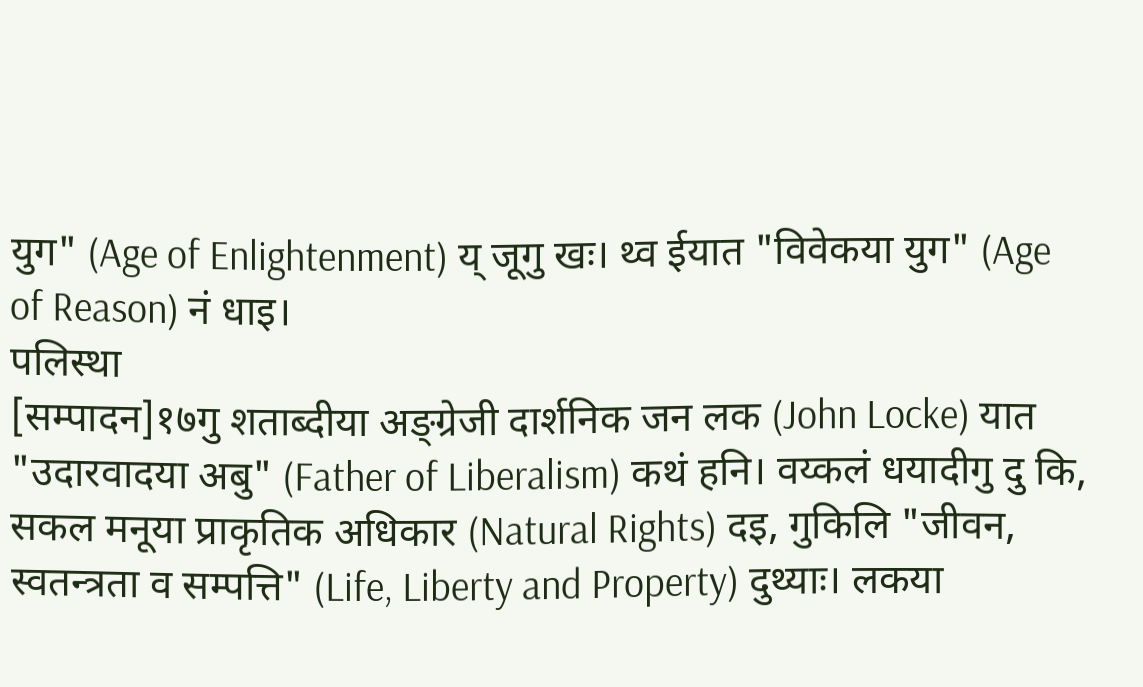युग" (Age of Enlightenment) य् जूगु खः। थ्व ईयात "विवेकया युग" (Age of Reason) नं धाइ।
पलिस्था
[सम्पादन]१७गु शताब्दीया अङ्ग्रेजी दार्शनिक जन लक (John Locke) यात "उदारवादया अबु" (Father of Liberalism) कथं हनि। वय्कलं धयादीगु दु कि, सकल मनूया प्राकृतिक अधिकार (Natural Rights) दइ, गुकिलि "जीवन, स्वतन्त्रता व सम्पत्ति" (Life, Liberty and Property) दुथ्याः। लकया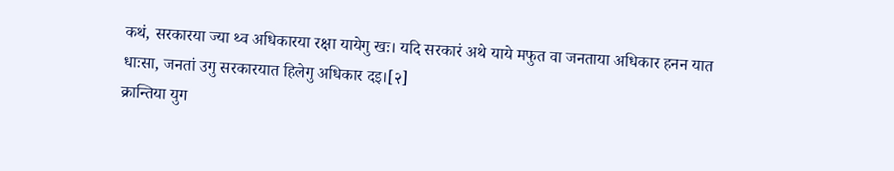कथं, सरकारया ज्या थ्व अधिकारया रक्षा यायेगु खः। यदि सरकारं अथे याये मफुत वा जनताया अधिकार हनन यात धाःसा, जनतां उगु सरकारयात हिलेगु अधिकार दइ।[२]
क्रान्तिया युग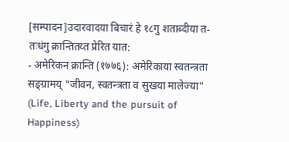[सम्पादन]उदारवादया बिचारं हे १८गु शताब्दीया त-तःधंगु क्रान्तितय्त प्रेरित यात:
- अमेरिकन क्रान्ति (१७७६): अमेरिकाया स्वतन्त्रता सङ्ग्रामय् "जीवन, स्वतन्त्रता व सुखया मालेज्या" (Life, Liberty and the pursuit of Happiness)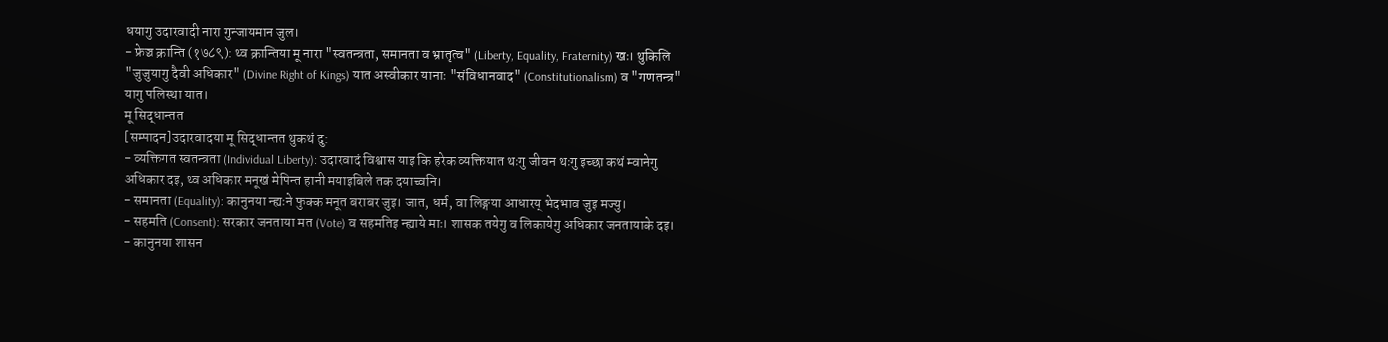धयागु उदारवादी नारा गुन्जायमान जुल।
- फ्रेञ्च क्रान्ति (१७८९): थ्व क्रान्तिया मू नारा "स्वतन्त्रता, समानता व भ्रातृत्व" (Liberty, Equality, Fraternity) खः। थुकिलि "जुजुयागु दैवी अधिकार" (Divine Right of Kings) यात अस्वीकार यानाः "संविधानवाद" (Constitutionalism) व "गणतन्त्र" यागु पलिस्था यात।
मू सिद्धान्तत
[सम्पादन]उदारवादया मू सिद्धान्तत थुकथं दु:
- व्यक्तिगत स्वतन्त्रता (Individual Liberty): उदारवादं विश्वास याइ कि हरेक व्यक्तियात थःगु जीवन थःगु इच्छा कथं म्वानेगु अधिकार दइ, थ्व अधिकार मनूखं मेपिन्त हानी मयाइबिले तक दयाच्वनि।
- समानता (Equality): कानुनया न्ह्यःने फुक्क मनूत बराबर जुइ। जात, धर्म, वा लिङ्गया आधारय् भेदभाव जुइ मज्यु।
- सहमति (Consent): सरकार जनताया मत (Vote) व सहमतिइ न्ह्याये माः। शासक तयेगु व लिकायेगु अधिकार जनतायाके दइ।
- कानुनया शासन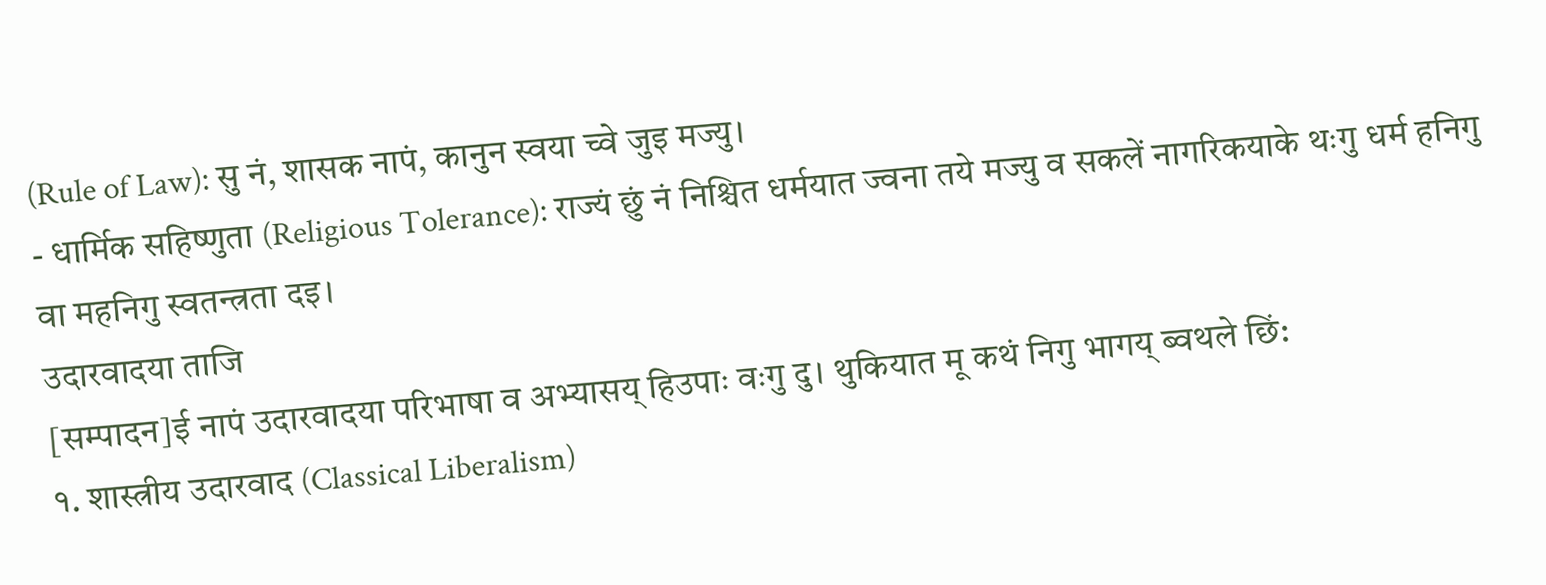(Rule of Law): सु नं, शासक नापं, कानुन स्वया च्वे जुइ मज्यु।
- धार्मिक सहिष्णुता (Religious Tolerance): राज्यं छुं नं निश्चित धर्मयात ज्वना तये मज्यु व सकलें नागरिकयाके थःगु धर्म हनिगु वा महनिगु स्वतन्त्रता दइ।
उदारवादया ताजि
[सम्पादन]ई नापं उदारवादया परिभाषा व अभ्यासय् हिउपाः वःगु दु। थुकियात मू कथं निगु भागय् ब्वथले छिं:
१. शास्त्रीय उदारवाद (Classical Liberalism)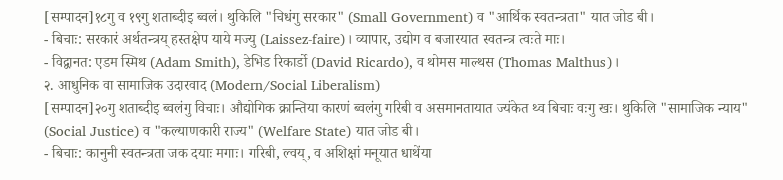[सम्पादन]१८गु व १९गु शताब्दीइ ब्वलं। थुकिलि "चिधंगु सरकार" (Small Government) व "आर्थिक स्वतन्त्रता" यात जोड बी।
- बिचाः: सरकारं अर्थतन्त्रय् हस्तक्षेप याये मज्यु (Laissez-faire)। व्यापार, उद्योग व बजारयात स्वतन्त्र त्वःते माः।
- विद्वानत: एडम स्मिथ (Adam Smith), डेभिड रिकार्डो (David Ricardo), व थोमस माल्थस (Thomas Malthus)।
२. आधुनिक वा सामाजिक उदारवाद (Modern/Social Liberalism)
[सम्पादन]२०गु शताब्दीइ ब्वलंगु विचाः। औद्योगिक क्रान्तिया कारणं ब्वलंगु गरिबी व असमानतायात ज्यंकेत थ्व बिचाः वःगु खः। थुकिलि "सामाजिक न्याय" (Social Justice) व "कल्याणकारी राज्य" (Welfare State) यात जोड बी।
- बिचाः: कानुनी स्वतन्त्रता जक दयाः मगाः। गरिबी, ल्वय्, व अशिक्षां मनूयात धाथेंया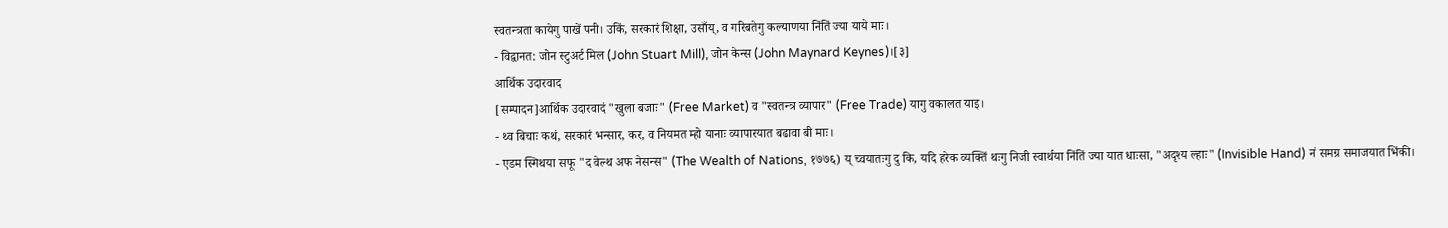स्वतन्त्रता कायेगु पाखें पनी। उकिं, सरकारं शिक्षा, उसाँय्, व गरिबतेगु कल्याणया निंतिं ज्या याये माः।
- विद्वानत: जोन स्टुअर्ट मिल (John Stuart Mill), जोन केन्स (John Maynard Keynes)।[३]
आर्थिक उदारवाद
[सम्पादन]आर्थिक उदारवादं "खुला बजाः" (Free Market) व "स्वतन्त्र व्यापार" (Free Trade) यागु वकालत याइ।
- थ्व बिचाः कथं, सरकारं भन्सार, कर, व नियमत म्हो यानाः व्यापारयात बढावा बी माः।
- एडम स्मिथया सफू "द वेल्थ अफ नेसन्स" (The Wealth of Nations, १७७६) य् च्वयातःगु दु कि, यदि हरेक व्यक्तिं थःगु निजी स्वार्थया निंतिं ज्या यात धाःसा, "अदृश्य ल्हाः" (Invisible Hand) नं समग्र समाजयात भिंकी।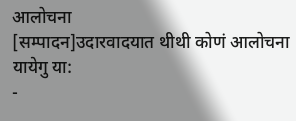आलोचना
[सम्पादन]उदारवादयात थीथी कोणं आलोचना यायेगु या:
-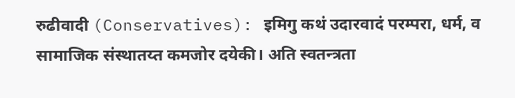रुढीवादी (Conservatives): इमिगु कथं उदारवादं परम्परा, धर्म, व सामाजिक संस्थातय्त कमजोर दयेकी। अति स्वतन्त्रता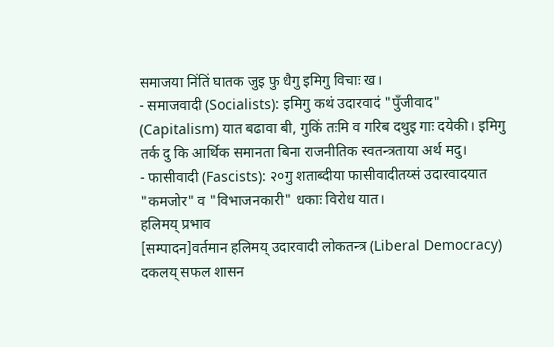समाजया निंतिं घातक जुइ फु धैगु इमिगु विचाः ख।
- समाजवादी (Socialists): इमिगु कथं उदारवादं "पुँजीवाद" (Capitalism) यात बढावा बी, गुकिं तःमि व गरिब दथुइ गाः दयेकी। इमिगु तर्क दु कि आर्थिक समानता बिना राजनीतिक स्वतन्त्रताया अर्थ मदु।
- फासीवादी (Fascists): २०गु शताब्दीया फासीवादीतय्सं उदारवादयात "कमजोर" व "विभाजनकारी" धकाः विरोध यात।
हलिमय् प्रभाव
[सम्पादन]वर्तमान हलिमय् उदारवादी लोकतन्त्र (Liberal Democracy) दकलय् सफल शासन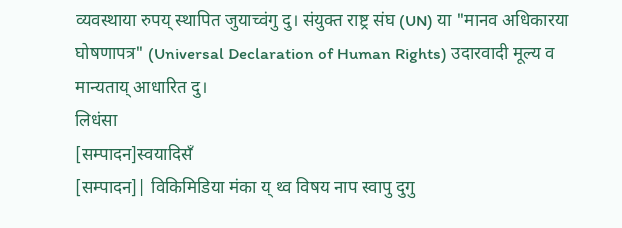व्यवस्थाया रुपय् स्थापित जुयाच्वंगु दु। संयुक्त राष्ट्र संघ (UN) या "मानव अधिकारया घोषणापत्र" (Universal Declaration of Human Rights) उदारवादी मूल्य व मान्यताय् आधारित दु।
लिधंसा
[सम्पादन]स्वयादिसँ
[सम्पादन]| विकिमिडिया मंका य् थ्व विषय नाप स्वापु दुगु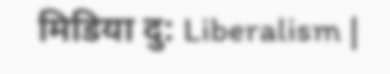मिडिया दु: Liberalism |